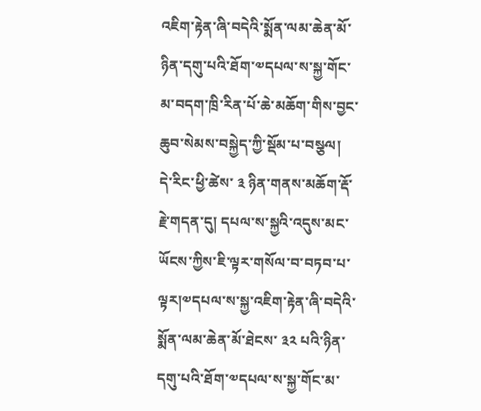འཇིག་རྟེན་ཞི་བདེའི་སྨོན་ལམ་ཆེན་མོ་ཉིན་དགུ་པའི་ཐོག་༧དཔལ་ས་སྐྱ་གོང་མ་བདག་ཁྲི་རིན་པོ་ཆེ་མཆོག་གིས་བྱང་ཆུབ་སེམས་བསྐྱེད་ཀྱི་སྡོམ་པ་བསྩལ།
དེ་རིང་ཕྱི་ཚེས་ ༣ ཉིན་གནས་མཆོག་རྡོ་རྗེ་གདན་དུ། དཔལ་ས་སྐྱའི་འདུས་མང་ཡོངས་ཀྱིས་ཇི་ལྟར་གསོལ་བ་བཏབ་པ་ལྟར།༧དཔལ་ས་སྐྱ་འཇིག་རྟེན་ཞི་བདེའི་སྨོན་ལམ་ཆེན་མོ་ཐེངས་ ༣༢ པའི་ཉིན་དགུ་པའི་ཐོག་༧དཔལ་ས་སྐྱ་གོང་མ་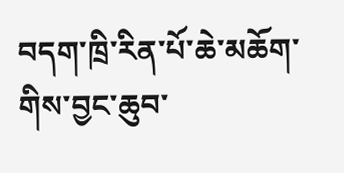བདག་ཁྲི་རིན་པོ་ཆེ་མཆོག་གིས་བྱང་ཆུབ་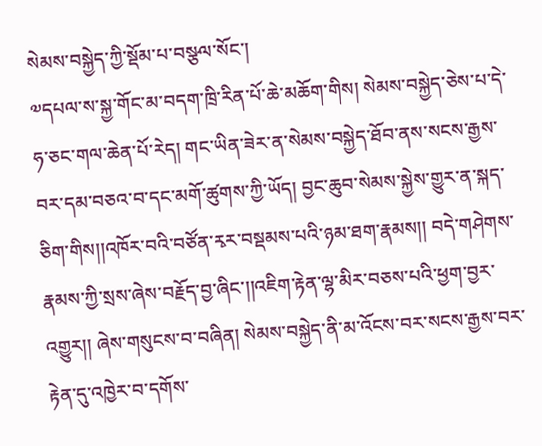སེམས་བསྐྱེད་ཀྱི་སྡོམ་པ་བསྩལ་སོང་།
༧དཔལ་ས་སྐྱ་གོང་མ་བདག་ཁྲི་རིན་པོ་ཆེ་མཆོག་གིས། སེམས་བསྐྱེད་ཅེས་པ་དེ་ཧ་ཅང་གལ་ཆེན་པོ་རེད། གང་ཡིན་ཟེར་ན་སེམས་བསྐྱེད་ཐོབ་ནས་སངས་རྒྱས་བར་དམ་བཅའ་བ་དང་མགོ་ཚུགས་ཀྱི་ཡོད། བྱང་ཆུབ་སེམས་སྐྱེས་གྱུར་ན་སྐད་ཅིག་གིས།།འཁོར་བའི་བཙོན་རྭར་བསྡམས་པའི་ཉམ་ཐག་རྣམས།། བདེ་གཤེགས་རྣམས་ཀྱི་སྲས་ཞེས་བརྗོད་བྱ་ཞིང་།།འཇིག་རྟེན་ལྷ་མིར་བཅས་པའི་ཕྱག་བྱར་འགྱུར།། ཞེས་གསུངས་བ་བཞིན། སེམས་བསྐྱེད་ནི་མ་འོངས་བར་སངས་རྒྱས་བར་རྟེན་དུ་འཁྱེར་བ་དགོས་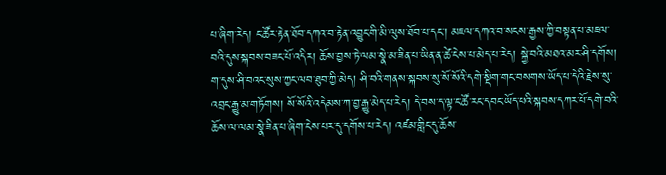པ་ཞིག་རེད། ང་ཚོར་རྟེན་ཐོབ་དཀའ་བ་རྟེན་འབྱུང་གི་མི་ལུས་ཐོབ་པ་དང་། མཇལ་དཀའ་བ་སངས་རྒྱས་ཀྱི་བསྟན་པ་མཇལ་བའི་དུས་སྐབས་བཟང་པོ་འདིར། ཆོས་བྱས་ཏེ་ལམ་སྣེ་མ་ཟིན་པ་ཡིན་ན་ཚེ་ངེས་པ་མེད་པ་རེད། སྐྱེ་བའི་མཐའ་མར་ཤི་དགོས། ག་དུས་ཤི་བའང་སུས་ཀྱང་ལབ་ཐུབ་ཀྱི་མེད། ཤི་བའི་གནས་སྐབས་སུ་སོ་སོའི་དགེ་སྡིག་གང་བསགས་ཡོད་པ་དེའི་རྗེས་སུ་འབྲང་རྒྱུ་མ་གཏོགས། སོ་སོའི་འདེམས་ཀ་བྱ་རྒྱུ་མེད་པ་རེད། དེ་བས་ད་ལྟ་ང་ཚོ་རང་དབང་ཡོད་པའི་སྐབས་དཀར་པོ་དགེ་བའི་ཆོས་ལ་ལམ་སྣེ་ཟིན་པ་ཞིག་ངེས་པར་དུ་དགོས་པ་རེད། འཛམ་གླིང་དུ་ཆོས་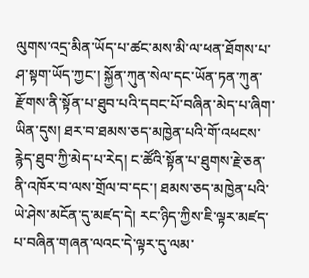ལུགས་འདྲ་མིན་ཡོད་པ་ཚང་མས་མི་ལ་ཕན་ཐོགས་པ་ཤ་སྟག་ཡོད་ཀྱང་། སྐྱོན་ཀུན་སེལ་དང་ཡོན་ཏན་ཀུན་རྫོགས་ནི་སྟོན་པ་ཐུབ་པའི་དབང་པོ་བཞིན་མེད་པ་ཞིག་ཡིན་དུས། ཐར་བ་ཐམས་ཅད་མཁྱེན་པའི་གོ་འཕངས་རྙེད་ཐུབ་ཀྱི་མེད་པ་རེད། ང་ཚོའི་སྟོན་པ་ཐུགས་རྗེ་ཅན་ནི་འཁོར་བ་ལས་གྲོལ་བ་དང་། ཐམས་ཅད་མཁྱེན་པའི་ཡེ་ཤེས་མངོན་དུ་མཛད་དེ། རང་ཉིད་ཀྱིས་ཇི་ལྟར་མཛད་པ་བཞིན་གཞན་ལའང་དེ་ལྟར་དུ་ལམ་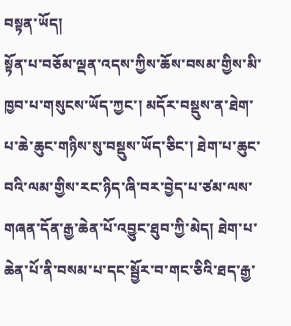བསྟན་ཡོད།
སྟོན་པ་བཅོམ་ལྡན་འདས་ཀྱིས་ཆོས་བསམ་གྱིས་མི་ཁྱབ་པ་གསུངས་ཡོད་ཀྱང་། མདོར་བསྡུས་ན་ཐེག་པ་ཆེ་ཆུང་གཉིས་སུ་བསྡུས་ཡོད་ཅིང་། ཐེག་པ་ཆུང་བའི་ལམ་གྱིས་རང་ཉིད་ཞི་བར་བྱེད་པ་ཙམ་ལས་གཞན་དོན་རྒྱ་ཆེན་པོ་འབྱུང་ཐུབ་ཀྱི་མེད། ཐེག་པ་ཆེན་པོ་ནི་བསམ་པ་དང་སྦྱོར་བ་གང་ཅིའི་ཐད་རྒྱ་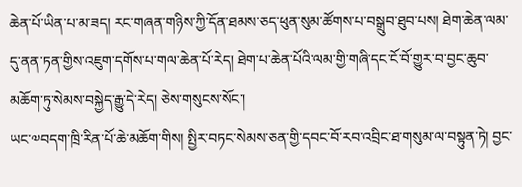ཆེན་པོ་ཡིན་པ་མ་ཟད། རང་གཞན་གཉིས་ཀྱི་དོན་ཐམས་ཅད་ཕུན་སུམ་ཚོགས་པ་བསྒྲུབ་ཐུབ་པས། ཐེག་ཆེན་ལམ་དུ་ནན་ཏན་གྱིས་འཇུག་དགོས་པ་གལ་ཆེན་པོ་རེད། ཐེག་པ་ཆེན་པོའི་ལམ་གྱི་གཞི་དང་ངོ་བོ་གྱུར་བ་བྱང་ཆུབ་མཆོག་ཏུ་སེམས་བསྐྱེད་རྒྱུ་དེ་རེད། ཅེས་གསུངས་སོང་།
ཡང་༧བདག་ཁྲི་རིན་པོ་ཆེ་མཆོག་གིས། སྤྱིར་བཏང་སེམས་ཅན་གྱི་དབང་བོ་རབ་འབྲིང་ཐ་གསུམ་ལ་བསྟུན་ཏེ། བྱང་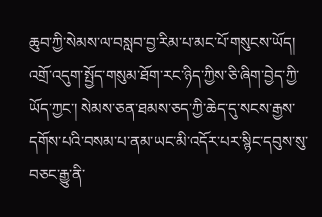ཆུབ་ཀྱི་སེམས་ལ་བསླབ་བྱ་རིམ་པ་མང་པོ་གསུངས་ཡོད། འགྲོ་འདུག་སྤྱོད་གསུམ་ཐོག་རང་ཉིད་ཀྱིས་ཅི་ཞིག་བྱེད་ཀྱི་ཡོད་ཀྱང་། སེམས་ཅན་ཐམས་ཅད་ཀྱི་ཆེད་དུ་སངས་རྒྱས་དགོས་པའི་བསམ་པ་ནམ་ཡང་མི་འདོར་པར་སྙིང་དབུས་སུ་བཅང་རྒྱུ་ནི་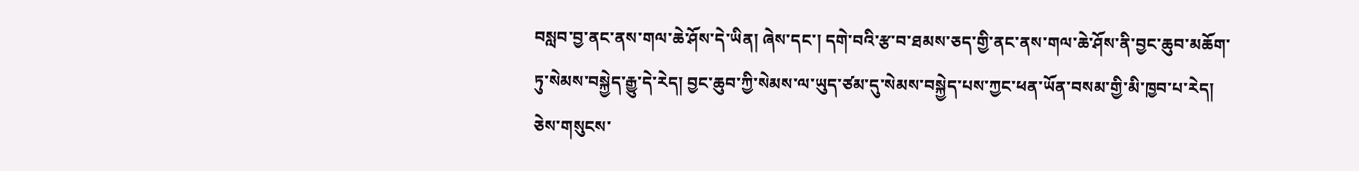བསླབ་བྱ་ནང་ནས་གལ་ཆེ་ཤོས་དེ་ཡིན། ཞེས་དང་། དགེ་བའི་རྩ་བ་ཐམས་ཅད་གྱི་ནང་ནས་གལ་ཆེ་ཤོས་ནི་བྱང་ཆུབ་མཆོག་ཏུ་སེམས་བསྐྱེད་རྒྱུ་དེ་རེད། བྱང་ཆུབ་ཀྱི་སེམས་ལ་ཡུད་ཙམ་དུ་སེམས་བསྐྱེད་པས་ཀྱང་ཕན་ཡོན་བསམ་གྱི་མི་ཁྱབ་པ་རེད། ཅེས་གསུངས་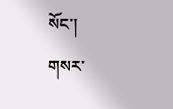སོང་།
གསར་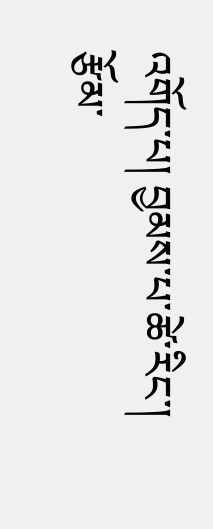འགོད་པ། བྱམས་པ་ཚེ་རིང་།
རྩོམ་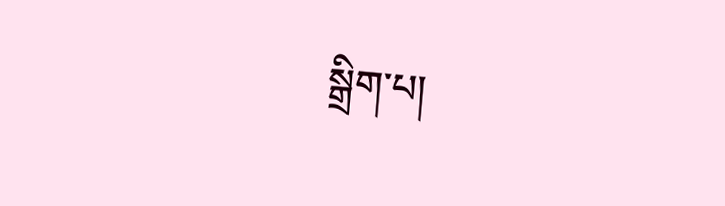སྒྲིག་པ།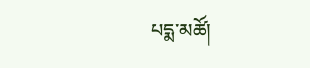པདྨ་མཚོ།